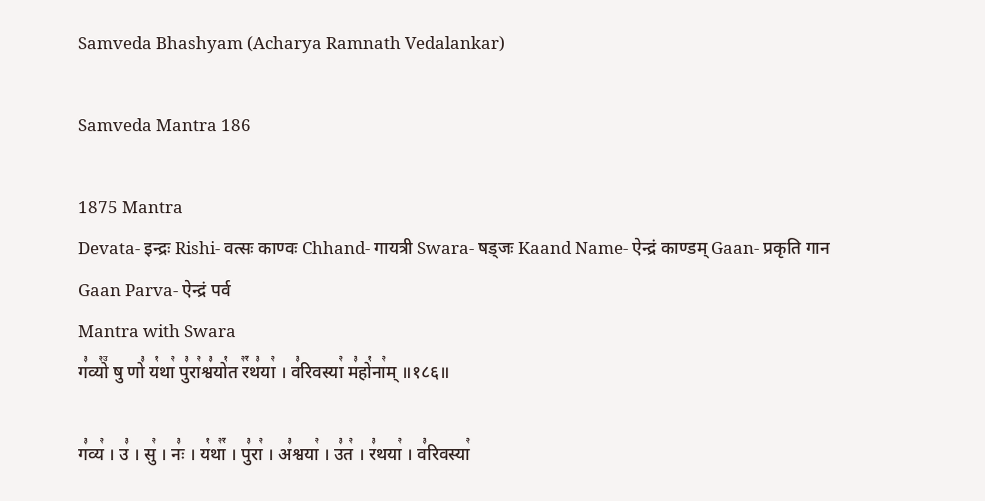Samveda Bhashyam (Acharya Ramnath Vedalankar)

Samveda Mantra 186

1875 Mantra
Devata- इन्द्रः Rishi- वत्सः काण्वः Chhand- गायत्री Swara- षड्जः Kaand Name- ऐन्द्रं काण्डम् Gaan- प्रकृति गान Gaan Parva- ऐन्द्रं पर्व
Mantra with Swara
ग꣣व्यो꣢꣫ षु णो꣣ य꣡था꣢ पु꣣रा꣢श्व꣣यो꣡त र꣢꣯थ꣣या꣢ । व꣣रिवस्या꣢ म꣣हो꣡ना꣢म् ॥१८६॥

ग꣣व्य꣢ । उ꣣ । सु꣢ । नः꣣ । य꣡था꣢꣯ । पु꣣रा꣢ । अ꣣श्वया꣢ । उ꣣त꣢ । र꣣थया꣢ । व꣣रिवस्या꣢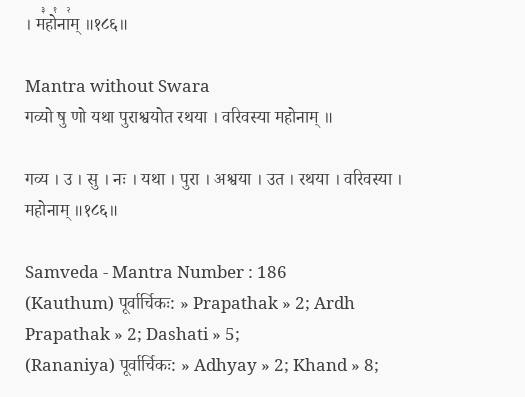। म꣣हो꣡ना꣢म् ॥१८६॥

Mantra without Swara
गव्यो षु णो यथा पुराश्वयोत रथया । वरिवस्या महोनाम् ॥

गव्य । उ । सु । नः । यथा । पुरा । अश्वया । उत । रथया । वरिवस्या । महोनाम् ॥१८६॥

Samveda - Mantra Number : 186
(Kauthum) पूर्वार्चिकः: » Prapathak » 2; Ardh Prapathak » 2; Dashati » 5;
(Rananiya) पूर्वार्चिकः: » Adhyay » 2; Khand » 8;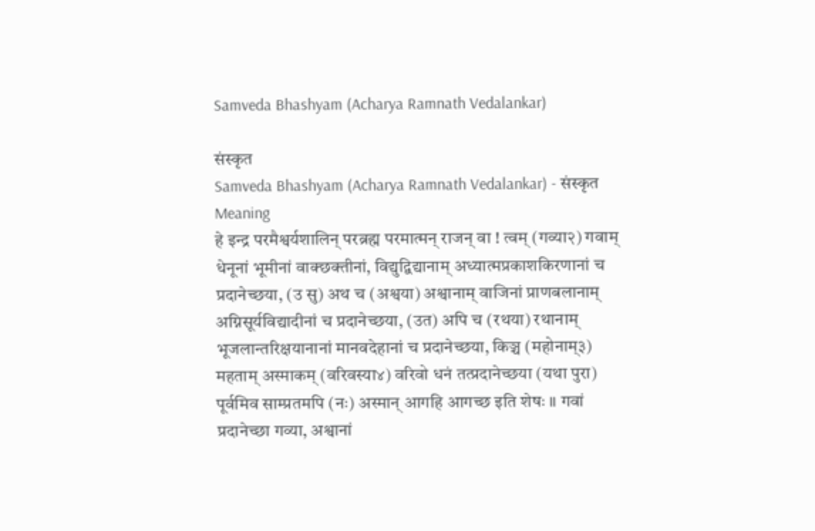Samveda Bhashyam (Acharya Ramnath Vedalankar)

संस्कृत
Samveda Bhashyam (Acharya Ramnath Vedalankar) - संस्कृत
Meaning
हे इन्द्र परमैश्वर्यशालिन् परब्रह्म परमात्मन् राजन् वा ! त्वम् (गव्या२) गवाम् धेनूनां भूमीनां वाक्छक्तीनां, विद्युद्विद्यानाम् अध्यात्मप्रकाशकिरणानां च प्रदानेच्छया, (उ सु) अथ च (अश्वया) अश्वानाम् वाजिनां प्राणबलानाम् अग्निसूर्यविद्यादीनां च प्रदानेच्छया, (उत) अपि च (रथया) रथानाम् भूजलान्तरिक्षयानानां मानवदेहानां च प्रदानेच्छया, किञ्च (महोनाम्३) महताम् अस्माकम् (वरिवस्या४) वरिवो धनं तत्प्रदानेच्छया (यथा पुरा) पूर्वमिव साम्प्रतमपि (नः) अस्मान् आगहि आगच्छ इति शेषः ॥ गवां प्रदानेच्छा गव्या, अश्वानां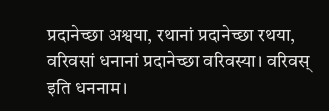प्रदानेच्छा अश्वया, रथानां प्रदानेच्छा रथया, वरिवसां धनानां प्रदानेच्छा वरिवस्या। वरिवस् इति धननाम।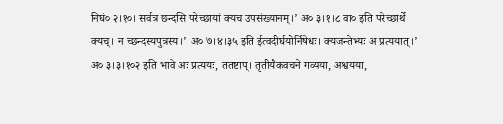निघं० २।१०। सर्वत्र छन्दसि परेच्छायां क्यच उपसंख्यानम्।’ अ० ३।१।८ वा० इति परेच्छार्थे क्यच्। न च्छन्दस्यपुत्रस्य।’ अ० ७।४।३५ इति ईत्वदीर्घयोर्निषेधः। क्यजन्तेभ्यः अ प्रत्ययात्।’ अ० ३।३।१०२ इति भावे अः प्रत्ययः, ततष्टाप्। तृतीयैकवचने गव्यया, अश्वयया,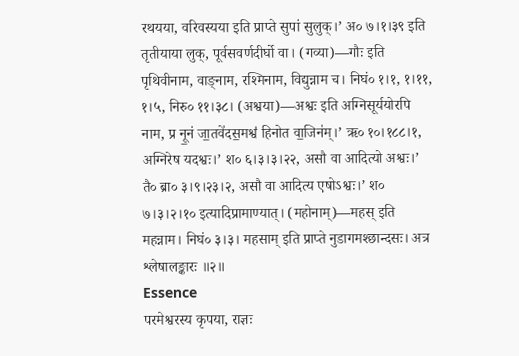रथयया, वरिवस्यया इति प्राप्ते सुपां सुलुक्।’ अ० ७।१।३९ इति तृतीयाया लुक्, पूर्वसवर्णदीर्घो वा। (गव्या)—गौः इति पृथिवीनाम, वाङ्नाम, रश्मिनाम, विद्युन्नाम च। निघं० १।१, १।११, १।५, निरु० ११।३८। (अश्वया)—अश्वः इति अग्निसूर्ययोरपि नाम, प्र नू॒नं जा॒तवे॑दस॒मश्वऺ हिनोत वा॒जिन॑म्।’ ऋ० १०।१८८।१, अग्निरेष यदश्वः।’ श० ६।३।३।२२, असौ वा आदित्यो अश्वः।’ तै० ब्रा० ३।९।२३।२, असौ वा आदित्य एषोऽश्वः।’ श० ७।३।२।१० इत्यादिप्रामाण्यात्। (महोनाम्)—महस् इति महन्नाम। निघं० ३।३। महसाम् इति प्राप्ते नुडागमश्छान्दसः। अत्र श्लेषालङ्कारः ॥२॥
Essence
परमेश्वरस्य कृपया, राज्ञः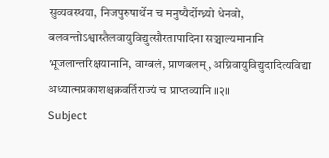सुव्यवस्थया, निजपुरुषार्थेन च मनुष्यैर्दोग्ध्र्यो धेनवो, बलवन्तोऽश्वास्तैलवायुविद्युत्सौरतापादिना सञ्चाल्यमानानि भूजलान्तरिक्षयानानि, वाग्बलं, प्राणबलम्, अग्निवायुविद्युदादित्यविद्या अध्यात्मप्रकाशश्चक्रवर्तिराज्यं च प्राप्तव्यानि ॥२॥
Subject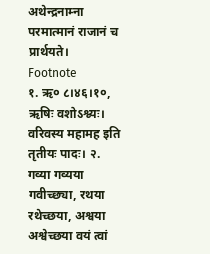अथेन्द्रनाम्ना परमात्मानं राजानं च प्रार्थयते।
Footnote
१. ऋ० ८।४६।१०, ऋषिः वशोऽश्व्यः। वरिवस्य महामह इति तृतीयः पादः। २. गव्या गव्यया गवीच्छ्या, रथया रथेच्छया, अश्वया अश्वेच्छया वयं त्वां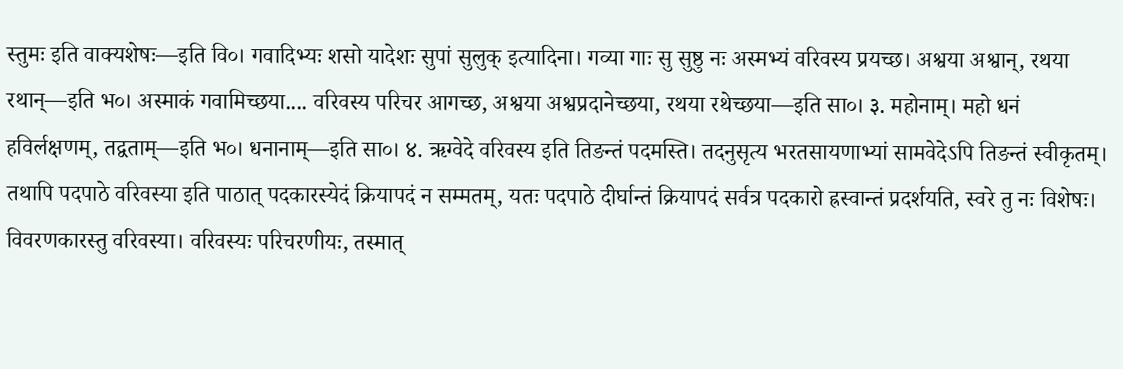स्तुमः इति वाक्यशेषः—इति वि०। गवादिभ्यः शसो यादेशः सुपां सुलुक् इत्यादिना। गव्या गाः सु सुष्ठु नः अस्मभ्यं वरिवस्य प्रयच्छ। अश्वया अश्वान्, रथया रथान्—इति भ०। अस्माकं गवामिच्छया.... वरिवस्य परिचर आगच्छ, अश्वया अश्वप्रदानेच्छया, रथया रथेच्छया—इति सा०। ३. महोनाम्। महो धनं हविर्लक्षणम्, तद्वताम्—इति भ०। धनानाम्—इति सा०। ४. ऋग्वेदे वरिवस्य इति तिङन्तं पदमस्ति। तदनुसृत्य भरतसायणाभ्यां सामवेदेऽपि तिङन्तं स्वीकृतम्। तथापि पदपाठे वरिवस्या इति पाठात् पदकारस्येदं क्रियापदं न सम्मतम्, यतः पदपाठे दीर्घान्तं क्रियापदं सर्वत्र पदकारो ह्रस्वान्तं प्रदर्शयति, स्वरे तु नः विशेषः। विवरणकारस्तु वरिवस्या। वरिवस्यः परिचरणीयः, तस्मात्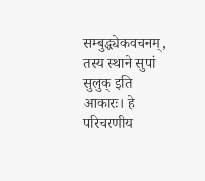सम्बुद्ध्येकवचनम्, तस्य स्थाने सुपां सुलुक् इति आकारः। हे परिचरणीय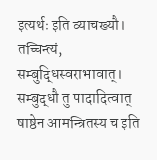इत्यर्थः इति व्याचख्यौ। तच्चिन्त्यं, सम्बुद्धिस्वराभावात्। सम्बुद्धौ तु पादादित्वात् षाष्ठेन आमन्त्रितस्य च इति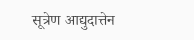सूत्रेण आद्युदात्तेन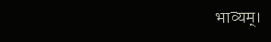भाव्यम्।